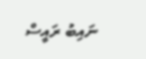ނައިބު ރައީސް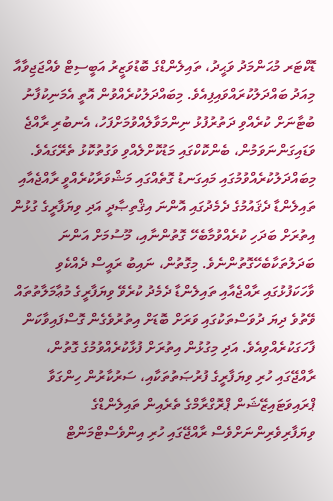ޑޮކްޓަރ މުޙަންމަދު ވަޙީދު، ތައިލެންޑްގެ ބޮޑުވަޒީރު އަބީސިޓް ވެއްޖަޖިވާއާ މިއަދު ބައްދަލުކުރައްވައިފިއެވެ. މިބައްދަލުކުރެއްވުން އޮތީ އެމަނިކުފާނު ބުޓާނަށް ކުރެއްވި ދަތުރުފުޅު ނިންމަވާލެއްވުމަށްފަހު، އެނބުރި ރާއްޖެ ވަޑައިގަންނަވަމުން، ބެންކޮކްގައި މަޑުކޮށްލެއްވި ވަގުތުކޮޅު ތެރޭގައެވެ.
މިބައްދަލުކުރެއްވުމުގައި މައިގަނޑު ގޮތެއްގައި މަޝްވަރާކުރެއްވީ ރާއްޖެއާއި ތައިލެންޑާ ދެޤައުމުގެ ދެމެދުގައި އޮންނަ އިޤްތިޞާދީ އަދި ވިޔަފާރީގެ ގުޅުން އިތުރަށް ބަދަހި ކުރެއްވުމާބެހޭ ގޮތުންނާއި، މޫސުމަށް އަންނަ ބަދަލުތަކާބެހޭގޮތުންނެވެ. މިގޮތުން، ނައިބު ރައީސް ދެއްކެވި ވާހަކަފުޅުގައި ރާއްޖެއާއި ތައިލެންޑާ ދެމެދު ކުރެވޭ ވިޔަފާރީގެ މުޢާމަލާތުތައް ވޭތުވެ ދިޔަ ދުވަސްތަކުގައި ވަރަށް ބޮޑަށް އިތުރުވެގެން ގޮސްފައިވާކަން ފާހަގަކުރެއްވިއެވެ. އަދި މިގުޅުން އިތުރަށް ފުޅާކުރެއްވުމުގެ ގޮތުން، ރާއްޖޭގައި ހުރި ވިޔަފާރީގެ ފުރުޞަތުތަކާއި، ސަރުކާރުން ހިންގަވާ ޕްރައިވަޓައިޒޭޝަން ޕްރޮގްރާމްގެ ތެރެއިން ތައިލެންޑްގެ ވިޔަފާރިވެރިންނަށްވެސް ރާއްޖޭގައި ހުރި އިންވެސްޓްމަންޓް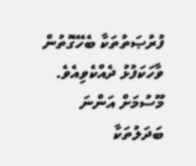ފުރުޞަތުތަކާ ބެހޭގޮތުން ވާހަކަފުޅު ދެއްކެވިއެވެ. މޫސުމަށް އަންނަ ބަދަލުތަކާ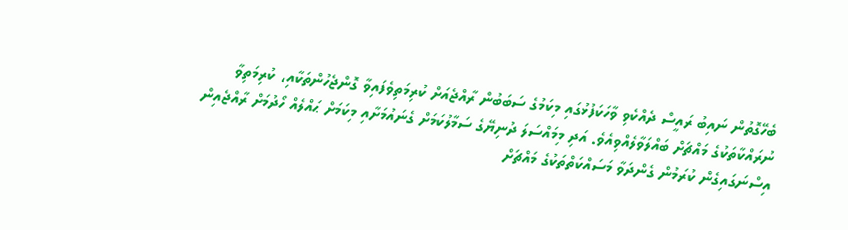ބެހޭގޮތުން ނައިބު ރައީސް ދެއްކެވި ވާހަކަފުޅުގައި މިކަމުގެ ސަބަބުން ރާއްޖެއަށް ކުރިމަތިވެފައިވާ ގޮންޖެހުންތަކާއި، ކުރިމަތިވާ ނުރައްކާތަކުގެ މައްޗަށް ބައްލަވާލެއްވިއެވެ. އަދި މިމައްސަލަ ދުނިޔޭގެ ސަމާލުކަމަށް ގެނައުމަށާއި މިކަމަށް ޙައްލެއް ހޯދުމަށް ރާއްޖެއިން އިސްނަގައިގެން ކުރަމުން ގެންދަވާ މަސައްކަތްތަކުގެ މައްޗަށް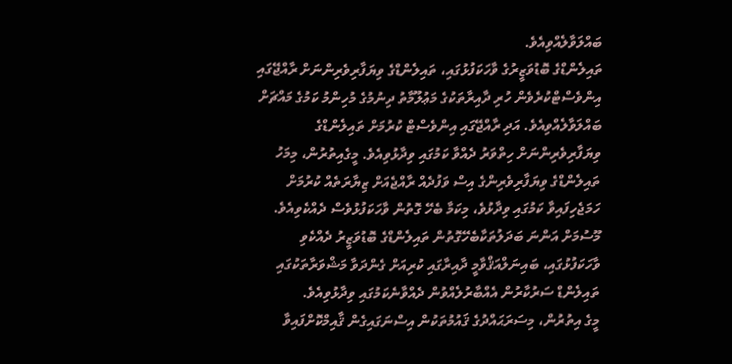ބައްލަވާލެއްވިއެވެ.
ތައިލެންޑްގެ ބޮޑުވަޒީރުގެ ވާހަކަފުޅުގައި، ތައިލެންޑްގެ ވިޔަފާރިވެރިންނަށް ރާއްޖޭގައި އިންވެސްޓްކުރެވެން ހުރި ދާއިރާތަކުގެ މަޢުލޫމާތު ދިނުމުގެ މުހިންމު ކަމުގެ މައްޗަށް ބައްލަވާލެއްވިއެވެ. އަދި ރާއްޖޭގައި އިންވެސްޓް ކުރުމަށް ތައިލެންޑްގެ ވިޔަފާރިވެރިންނަށް ހިތްވަރު ދެއްވާ ކަމުގައި ވިދާޅުވިއެވެ. މީގެއިތުރުން، މިމަހު ތައިލެންޑްގެ ވިޔަފާރިވެރިންގެ އިސް ވަފުދެއް ރާއްޖެއަށް ޒިޔާރަތެއް ކުރުމަށް ހަމަޖެހިފައިވާ ކަމުގައި ވިދާޅުވެ، މިކަމާ ބެހޭ ގޮތުން ވާހަކަފުޅުވެސް ދެއްކެވިއެވެ. މޫސުމަށް އަންނަ ބަދަލުތަކާބެހޭގޮތުން ތައިލެންޑްގެ ބޮޑުވަޒީރު ދެއްކެވި ވާހަކަފުޅުގައި، ބައިނަލްއަޤްވާމީ ދާއިރާގައި ކުރިއަށް ގެންދަވާ މަޝްވަރާތަކުގައި ތައިލެންޑް ސަރުކާރުން އެއްބާރުލެއްވުން ދެއްވާނެކަމުގައި ވިދާޅުވިއެވެ.
މީގެ އިތުރުން، މިސަރަޙައްދުގެ ޤައުމުތަކުން އިސްނަގައިގެން ޤާއިމްކޮށްފައިވާ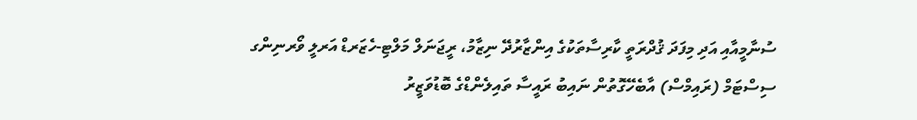ސުނާމީއާއި އަދި މިފަދަ ޤުދްރަތީ ކާރިސާތަކުގެ އިންޒާރުދޭ ނިޒާމު، ރީޖަނަލް މަލްޓި-ހެޒަރޑް އަރލީ ވޯރނިންގ ސިސްޓަމް (ރައިމްސް) އާބެހޭގޮތުން ނައިބު ރައީސާ ތައިލެންޑްގެ ބޮޑުވަޒީރު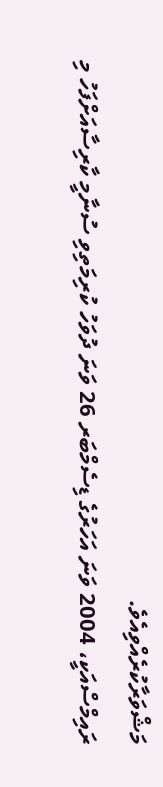މަޝްވަރާކުރެއްވިއެވެ.
ރައިމްސްއަކީ، 2004 ވަނަ އަހަރުގެ ޑިސެމްބަރ 26 ވަނަ ދުވަހު ކުރިމަތިވި ސުނާމީ ކާރިސާއަށްފަހު މި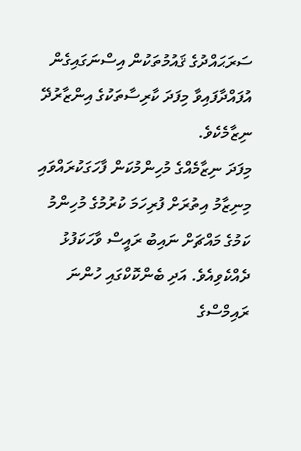ސަރަޙައްދުގެ ޤައުމުތަކުން އިސްނަގައިގެން އުފައްދާފައިވާ މިފަދަ ކާރިސާތަކުގެ އިންޒާރުދޭ ނިޒާމެކެވެ.
މިފަދަ ނިޒާމެއްގެ މުހިންމުކަން ފާހަގަކުރައްވައި މިނިޒާމު އިތުރަށް ފުރިހަމަ ކުރުމުގެ މުހިންމު ކަމުގެ މައްޗަށް ނައިބު ރައީސް ވާހަކަފުޅު ދެއްކެވިއެވެ. އަދި ބެންކޮކްގައި ހުންނަ ރައިމްސްގެ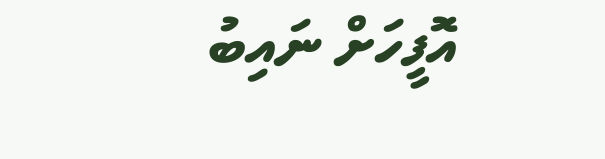އޮފީހަށް ނައިބު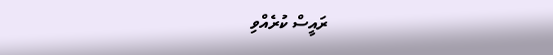ރައީސް ކުރެއްވި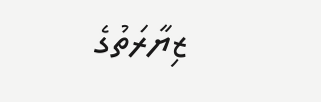ޒިޔާރަތުގެ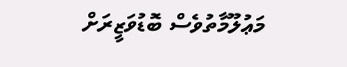މަޢުލޫމާތުވެސް ބޮޑުވަޒީރަށް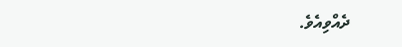ދެއްވިއެވެ.